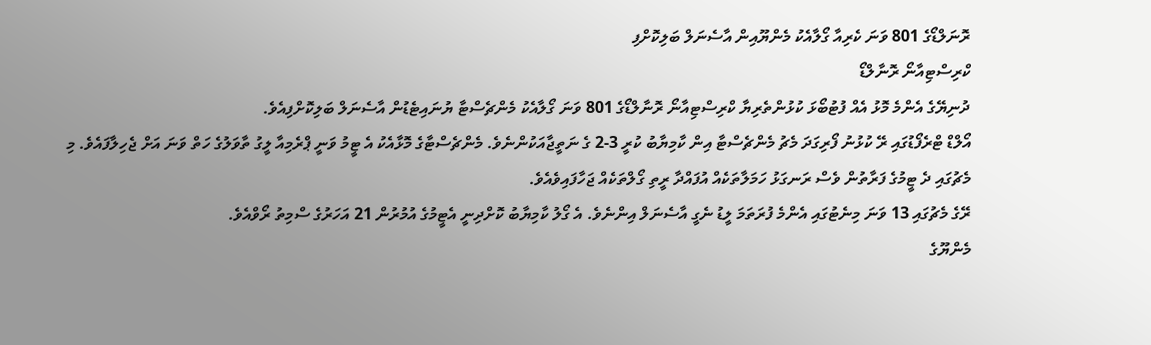ރޮނަލްޑޯގެ 801 ވަނަ ކެރިއާ ގޯލާއެކު މެންޔޫއިން އާސެނަލް ބަލިކޮށްފި
ކްރިސްޓިއާނޯ ރޮނާލްޑޯ
ދުނިޔޭގެ އެންމެ މޮޅު އެއް ފުޓުބޯޅަ ކުޅުންތެރިޔާ ކްރިސްޓިއާނޯ ރޮނާލްޑޯގެ 801 ވަނަ ގޯލާއެކު މެންޗެސްޓާ ޔުނައިޓެޑުން އާސެނަލް ބަލިކޮށްފިއެވެ.
އޯލްޑް ޓްރެފޯޑުގައި ރޭ ކުޅުނު ފޯރިގަދަ މެޗު މެންޗެސްޓާ އިން ކާމިޔާބު ކުރީ 3-2 ގެ ނަތީޖާއަކުންނެވެ. މެންޗެސްޓާގެ މޮޅާއެކު އެ ޓީމު ވަނީ ޕްރެމިއާ ލީގު ތާވަލުގެ ހަތް ވަނަ އަށް ޖެހިލާފައެވެ. މި މެޗުގައި ދެ ޓީމުގެ ފަރާތުން ވެސް ރަނގަޅު ހަމަލާތަކެއް އުފައްދާ ރީތި ގޯލްތަކެއް ޖަހާފައިވެއެވެ.
ރޭގެ މެޗުގައި 13 ވަނަ މިނެޓުގައި އެންމެ ފުރަތަމަ ލީޑު ނެގީ އާސެނަލް އިންނެވެ. އެ ގޯލު ކާމިޔާބު ކޮށްދިނީ އެޓީމުގެ އުމުރުން 21 އަހަރުގެ ސްމިތު ރޯވްއެވެ.
މެންޔޫގެ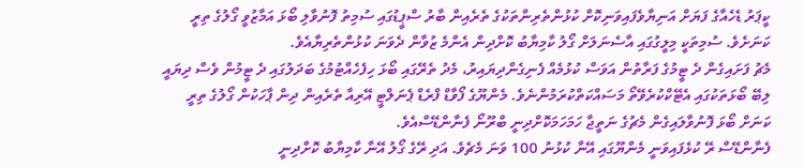ކީޕަރު ޑެހެއާގެ ފަޔަށް އަނިޔާވެފައިވަނިކޮށް ކުޅުންތެރިންތަކުގެ ތެރެއިން ބާރު ސްޕީޑުގައި ސުމިތު ފޮނުވާލި ބޯޅަ އަމާޒުވީ ގޯލުގެ ތިރީ ކަނަށެވެ. ސުމިތަކީ މިލީގުގައި އާސެނަލަށް ގޯލު ކާމިޔާބު ކޮށްދިން އެންމެ ޒުވާން ދެވަނަ ކުޅުންތެރިޔާއެވެ.
މެޗު ފަށައިގެން ދެ ޓީމުގެ ފަރާތުން އަވަސް ކުޅުމެއް ފެނިގެންދިޔައިރު، މެދު ތެރޭގައި ބޯޅަ ހިފެހެއްޓުމުގެ ބަދަލުގައި ދެ ޓީމުން ވެސް ދިޔައީ ލިބޭ ބޯޅަތަކުގައި އެޓޭކްކުރެވޭތޯ މަސައްކަތްކުރަމުންނެވެ. މެންޔޫގެ ފޯވާޑް ފްރެޑް ޕެނަލްޓީ އޭރިއާ ތެރެއިން ދިން ޕާހަކުން ގޯލުގެ ތިރީ ކަނަށް ބޯޅަ ފޮނުވާލައިގެން މެޗުގެ ނަތީޖާ ހަމަހަމަކޮށްދިނީ ބްރޫނޯ ފެނާންޑޭސްއެވެ.
ފެނާންޑޭސް ރޭ ކުޅެފައިވަނީ މެންޔޫގައި އޭނާ ކުޅުނު 100 ވަނަ މެޗެވެ. އަދި ރޭގެ ގޯލު އޭނާ ކާމިޔާބު ކޮށްދިނީ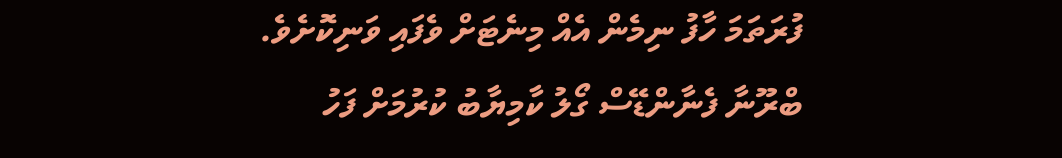ފުރަތަމަ ހާފު ނިމެން އެއް މިނެޓަށް ވެފައި ވަނިކޮށެވެ.
ބްރޫނާ ފެނާންޑޭސް ގޯލު ކާމިޔާބު ކުރުމަށް ފަހު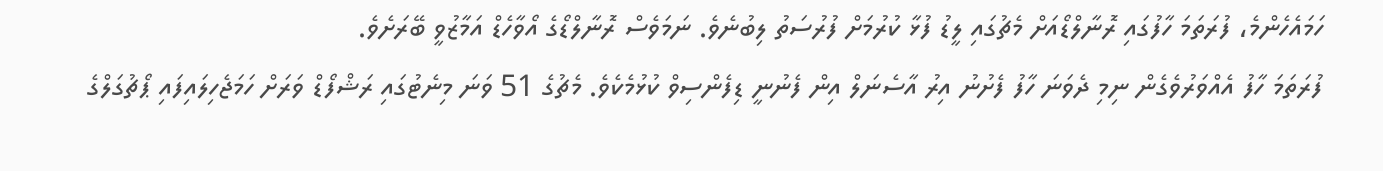ހަމައެހެންމެ، ފުރަތަމަ ހާފުގައި ރޮނާލްޑޯއަށް މެޗުގައި ލީޑު ފުޅާ ކުރުމަށް ފުރުސަތު ލިބުނެވެ. ނަމަވެސް ރޮނާލްޑޯގެ އޯވާހެޑް އަމާޒުވީ ބޭރަށެވެ.
ފުރަތަމަ ހާފު އެއްވަރުވެގެން ނިމި ދެވަނަ ހާފު ފެށުނު އިރު އާސެނަލް އިން ފެނުނީ ޑިފެންސިވް ކުޅުމެކެވެ. މެޗުގެ 51 ވަނަ މިނެޓުގައި ރަޝްފޯޑް ވަރަށް ހަމަޖެހިލައިފައި ޕޯޗުގަލްގެ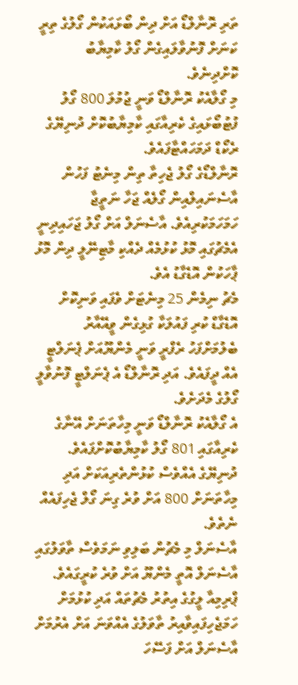ތަރި ރޮނާލްޑޯ އަށް ދިން ބޯޅައަކުން ގޯލުގެ ތިރީ ކަނަށް ފޮނުވާލައިގެން ގޯލު ކާމިޔާބު ކޮށްދިނެވެ.
މި ގޯލާއެކު ރޮނާލްޑޯ ވަނީ ޖުމުލަ 800 ގޯލު ފުޓުބޯޅައިގެ ކެރިއާގައި ކާމިޔާބުކޮށް ދުނިޔޭގެ ރެކޯޑް ދަމަހައްޓާފައެވެ.
ރޮނާލްޑޯގެ ގޯލު ޖެހިތާ ތިން މިނެޓު ފަހުން އާސެނައިލްއިން ގޯލެއް ޖަހާ ނަތީޖާ ހަމަހަމަކުރިއެވެ. އާސެނަލް އަށް ގޯލު ޖަހައިދިނީ އެމެޗުގައި މޮޅު ކުޅުމެއް ދެއްކި މާޓިނޭލީ ދިން މޮޅު ޕާހަކުން އޮޑެގާޑު އެވެ.
މެޗު ނިމެން 25 މިނެޓަށް ވެފައި ވަނިކޮށް އޮޑެގާޑް ކުރި ފައުލަކާ ގުޅިގެން ވީއޭއާރު ބެލުމަށްފަހު ރެފްރީ ވަނީ މެންޔޫއަށް ޕެނަލްޓީ އެއް ދީފައެވެ. އަދި ރޮނާލްޑޯ އެ ޕެނަލްޓީ ފޮނުވާލީ ގޯލުގެ މެދަށެވެ.
އެ ގޯލާއެކު ރޮނާލްޑޯ ވަނީ މިހާތަނަށް އޭނާގެ ކެރިއާގައި 801 ގޯލު ކާމިޔާބުކޮށްފައެވެ. ދުނިޔޭގެ އެއްވެސް ކުޅުންތެރިއަކަށް އަދި މިހާތަނަށް 800 އަށް ވުރެ ގިނަ ގޯލް ޖެހިފައެއް ނެތެވެ.
އާސެނަލް މި މެޗުން ބަލިވި ނަމަވެސް ތާވަލުގައި އާސެނަލް އޮތީ މެންޔޫ އަށް ވުރެ ކުރީގައެވެ. ޕްރިމިއާ ލީގުގެ އިތުރު މެޗުތައް އަދި ކުޅުމަށް ހަމަޖެހިފައިވާއިރު ތާވަލުގެ އެއްވަނަ އަށް އެރުމަށް އާސެނަލް އަށް ފަސޭހަ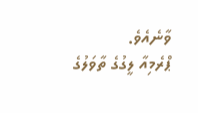ވާނެއެވެ.
ޕްރެމިއާ ލީގުގެ ތާވަލުގެ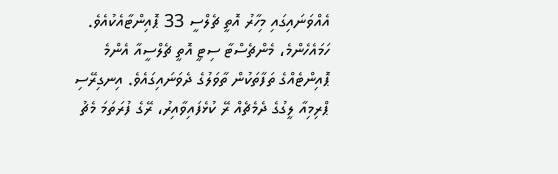އެއްވަނައިގައި މިހާރު އޮތީ ޗެލްސީ 33 ޕޮއިންޓާއެކުއެވެ.
ހަމައެހެންމެ، މެންޗެސްޓާ ސިޓީ އޮތީ ޗެލްސީއާ އެންމެ ޕޮއިންޓެއްގެ ތަފާތަކުން ތާވަލުގެ ދެވަނައިގައެވެ. އިނގިރޭސި ޕްރިމިއާ ލީގުގެ ދެމެޗެއް ރޭ ކުޅެފައިވާއިރު، ރޭގެ ފުރަތަމަ މެޗު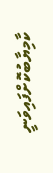ކާމިޔާބުކޮށްފައިވަނީ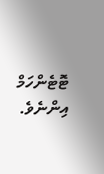ޓޮޓެންހަމް އިންނެވެ.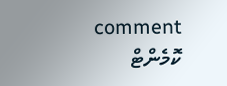comment ކޮމެންޓް